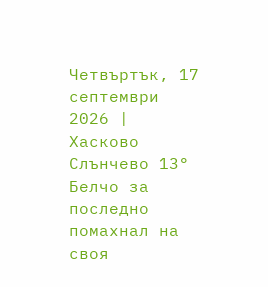Четвъртък, 17 септември 2026 | Хасково Слънчево 13°
Белчо за последно помахнал на своя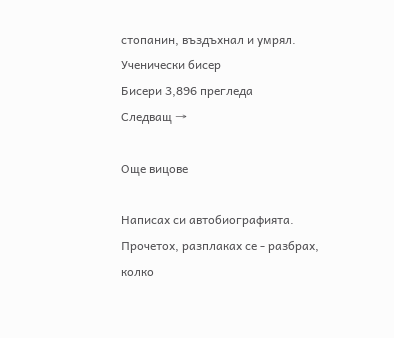стопанин, въздъхнал и умрял. Ученически бисер
Бисери 3,896 прегледа
Следващ →

Още вицове

Написах си автобиографията. Прочетох, разплаках се - разбрах, колко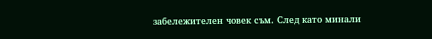забележителен човек съм. След като минали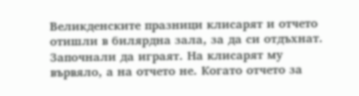Великденските празници клисарят и отчето отишли в билярдна зала, за да си отдъхнат. Започнали да играят. На клисарят му вървяло, а на отчето не. Когато отчето за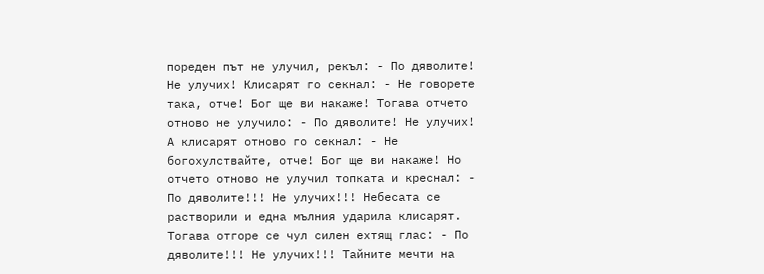пореден път не улучил, рекъл: - По дяволите! Не улучих! Клисарят го секнал: - Не говорете така, отче! Бог ще ви накаже! Тогава отчето отново не улучило: - По дяволите! Не улучих! А клисарят отново го секнал: - Не богохулствайте, отче! Бог ще ви накаже! Но отчето отново не улучил топката и креснал: - По дяволите!!! Не улучих!!! Небесата се растворили и една мълния ударила клисарят. Тогава отгоре се чул силен ехтящ глас: - По дяволите!!! Не улучих!!! Тайните мечти на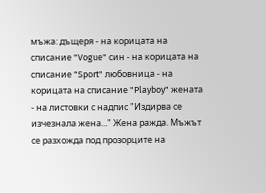мъжа: дъщеря - на корицата на списание "Vogue" син - на корицата на списание "Sport" любовница - на корицата на списание "Playboy" жената - на листовки с надпис "Издирва се изчезнала жена..." Жена ражда. Мъжът се разхожда под прозорците на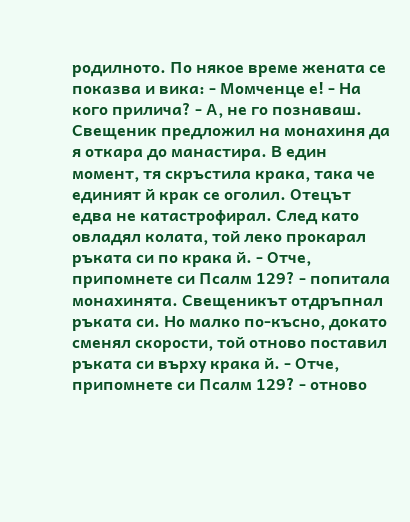родилното. По някое време жената се показва и вика: - Момченце е! - На кого прилича? - А, не го познаваш. Свещеник предложил на монахиня да я откара до манастира. В един момент, тя скръстила крака, така че единият й крак се оголил. Отецът едва не катастрофирал. След като овладял колата, той леко прокарал ръката си по крака й. - Отче, припомнете си Псалм 129? - попитала монахинята. Свещеникът отдръпнал ръката си. Но малко по-късно, докато сменял скорости, той отново поставил ръката си върху крака й. - Отче, припомнете си Псалм 129? - отново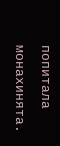попитала монахинята.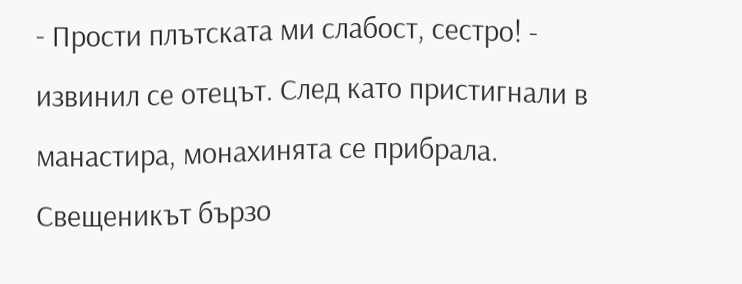- Прости плътската ми слабост, сестро! - извинил се отецът. След като пристигнали в манастира, монахинята се прибрала. Свещеникът бързо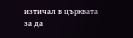изтичал в църквата за да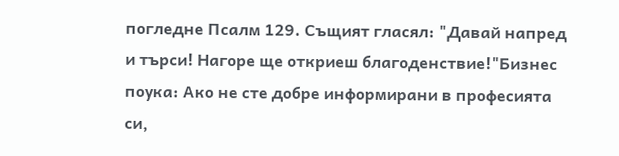погледне Псалм 129. Същият гласял: "Давай напред и търси! Нагоре ще откриеш благоденствие!"Бизнес поука: Ако не сте добре информирани в професията си,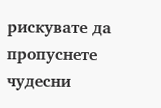рискувате да пропуснете чудесни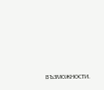възможности.